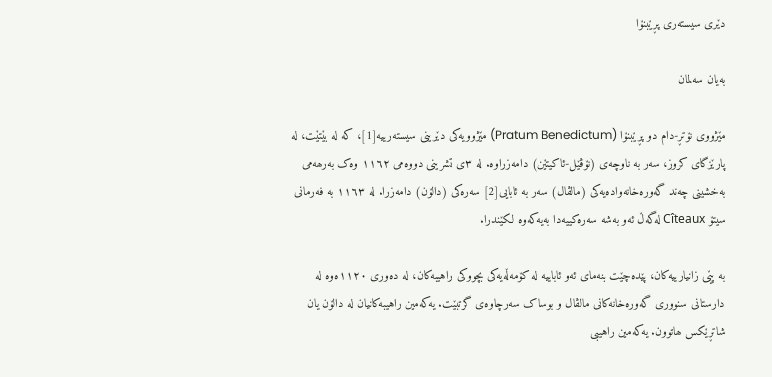دێری سیستەری پڕێبنۆا

بەیان سەلمان

مێژووی نۆتڕ-دام دو پڕێبنۆا (Pratum Benedictum) مێژوویەکی دێرینی سیستەرییە[1]، کە لە بێتێت، لە پارێزگای کروز، سەر بە ناوچەی (نۆڤێل-ئاکیتێن) دامەزراوە. لە ٣ی تشرینی دووەمی ١١٦٢ وەک بەرھەمی بەخشینی چەند گەورەخانەوادەیەکی (مالڤال) سەر بە ئابایی[2] سەرەکی (دالۆن) دامەزرا. لە ١١٦٣ بە فەرمانی سیتۆ Cîteaux لەگەڵ ئەو بەشە سەرەکییەدا بەیەکەوە لکێندرا.

بە پێی زانیارییەکان، پێدەچێت بنەمای ئەو ئاباییە لە کۆمەڵەیەکی بچووکی راهیبەکان، لە دەوری ١١٢٠ەوە لە دارستانی سنووری گەورەخانەکانی مالڤال و بوساک سەرچاوەی گرتبێت. یەکەمین راهیبەکانیان لە دالۆن یان شاتڕێکس ھاتوون. یەکەمین راهیبی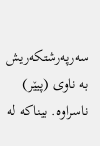سەرپەرشتکەریش بە ناوی (پیێر) ناسراوە. بیناکە لە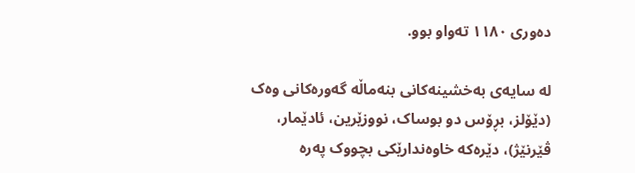دەوری ١١٨٠ تەواو بوو.

لە سایەی بەخشینەکانی بنەماڵە گەورەکانی وەک (دێۆلز، بڕۆس دو بوساک، نووزێرین، ئادێمار، ڤێرنێژ)، دێرەکە خاوەندارێکی بچووک پەرە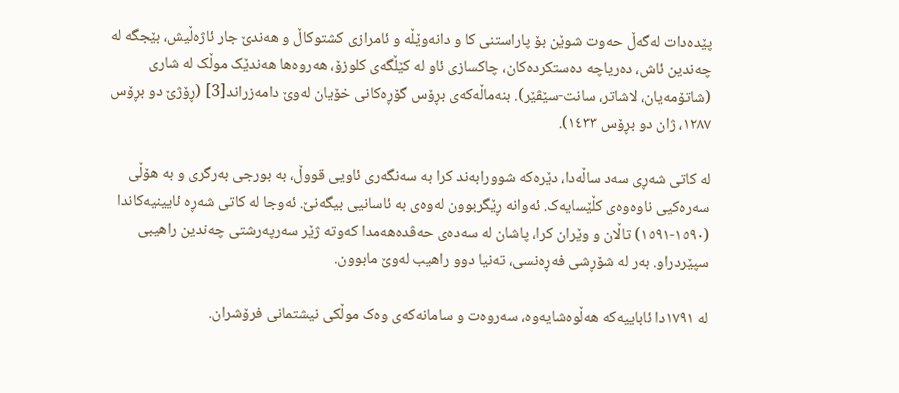پێدەدات لەگەڵ حەوت شوێن بۆ پاراستنی کا و دانەوێڵە و ئامرازی کشتوکاڵ و هەندێ جار ئاژەڵیش، بێجگە لە چەندین ئاش، دەریاچە دەستکردەکان، چاکسازی ئاو لە کێڵگەی کلوزۆ، هەروەها ھەندێک موڵک لە شاری (شاتۆمەیان، لاشاتر، سانت-سێڤێر). بنەماڵەکەی بڕۆس گۆڕەکانی خۆیان لەوێ دامەزراند[3] (ڕۆژێ دو بڕۆس ١٢٨٧، ژان دو بڕۆس ١٤٣٣).

لە کاتی شەڕی سەد ساڵەدا، دێرەکە شوورابەند کرا بە سەنگەری ئاویی قووڵ، بە بورجی بەرگری و بە هۆڵی سەرەکیی ناوەوەی کڵێسایەک. ئەوانە ڕێگربوون لەوەی بە ئاسانیی بیگەنێ. ئەوجا لە کاتی شەڕە ئایینیەکاندا (١٥٩٠-١٥٩١) تاڵان و وێران کرا، پاشان لە سەدەی حەڤدەھەمدا کەوتە ژێر سەرپەرشتی چەندین راهیبی سپێردراو. بەر لە شۆڕشی فەڕەنسی، تەنیا دوو راهیب لەوێ مابوون.

لە ١٧٩١دا ئاباییەکە ھەڵوەشایەوە، سەروەت و سامانەکەی وەک موڵکی نیشتمانی فرۆشران.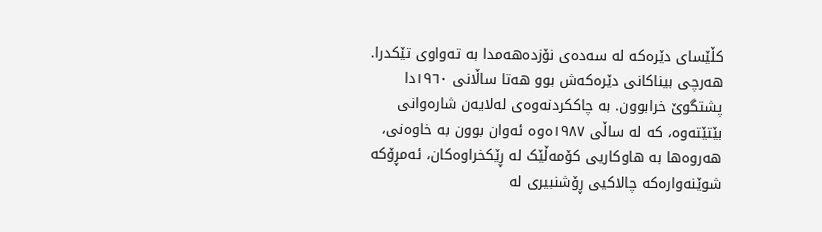کڵێسای دێرەکە لە سەدەی نۆزدەھەمدا بە تەواوی تێکدرا. هەرچی بیناکانی دێرەکەش بوو هەتا ساڵانی ١٩٦٠دا پشتگوێ خرابوون. بە چاککردنەوەی لەلایەن شارەوانی بێتێتەوە، کە لە ساڵی ١٩٨٧ەوە ئەوان بوون بە خاوەنی، هەروەها بە هاوکاریی کۆمەڵێک لە ڕێکخراوەکان، ئەمڕۆکە شوێنەوارەکە چالاکیی ڕۆشنبیری لە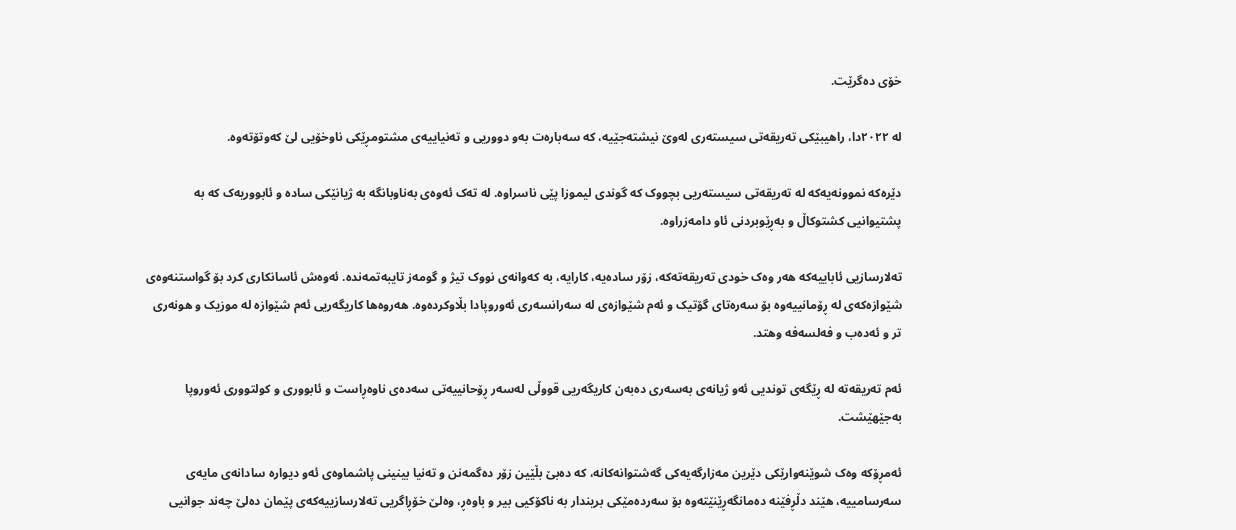خۆی دەگرێت.

لە ٢٠٢٢دا، راهیبێکی تەریقەتی سیستەری لەوێ نیشتەجێیە، کە سەبارەت بەو دووریی و تەنیاییەی مشتومڕێکی ناوخۆیی لێ کەوتۆتەوە.

دێرەکە نموونەیەکە لە تەریقەتی سیستەریی بچووک کە گوندی لیموزا پێی ناسراوە. لە تەک ئەوەی بەناوبانگە بە ژیانێکی سادە و ئابووریەک کە بە پشتیوانیی کشتوکاڵ و بەڕێوبردنی ئاو دامەزراوە.

تەلارسازیی ئاباییەکە هەر وەک خودی تەریقەتەکە، زۆر سادەیە، کارایە، بە کەوانەی نووک تیژ و گومەز تایبەتمەندە. ئەوەش ئاسانکاری کرد بۆ گواستنەوەی شێوازەکەی لە ڕۆمانییەوە بۆ سەرەتای گۆتیک و ئەم شێوازەی لە سەرانسەری ئەوروپادا بڵاوکردەوە. هەروەها کاریگەریی ئەم شێوازە لە موزیک و هونەری تر و ئەدەب و فەلسەفە وهتد.

ئەم تەریقەتە لە ڕێگەی توندیی ئەو ژیانەی بەسەری دەبەن کاریگەریی قووڵی لەسەر ڕۆحانییەتی سەدەی ناوەڕاست و ئابووری و کولتووری ئەوروپا بەجێهێشت.

ئەمڕۆکە وەک شوێنەوارێکی دێرین مەزارگەیەکی گەشتوانەکانە، کە دەبێ بڵێین زۆر دەگمەنن و تەنیا بینینی پاشماوەی ئەو دیوارە سادانەی مایەی سەرسامییە، هێند دڵڕفێنە دەمانگەڕێنێتەوە بۆ سەردەمێکی بریندار بە ناکۆکیی بیر و باوەڕ، وەلێ خۆڕاگریی تەلارسازییەکەی پێمان دەلێ چەند جوانیی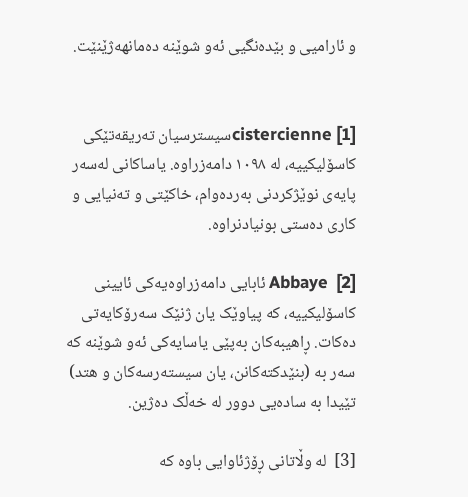و ئارامیی و بێدەنگیی ئەو شوێنە دەمانهەژێنێت.


[1] cistercienneسیسترسیان تەریقەتێکی کاسۆلیکییە، لە ١٠٩٨ دامەزراوە. یاساکانی لەسەر پایەی نوێژکردنی بەردەوام، خاکێتی و تەنیایی و کاری دەستی بونیادنراوە.

[2]  Abbaye ئابایی دامەزراوەیەکی ئایینی کاسۆلیکییە، کە پیاوێک یان ژنێک سەرۆکایەتی دەکات. ڕاهیبەکان بەپێی یاسایەکی ئەو شوێنە کە سەر بە (بنێدکتەکانن، یان سیستەرسەکان و هتد) تێیدا بە سادەیی دوور لە خەڵک دەژین.

[3]  لە وڵاتانی ڕۆژئاوایی باوە کە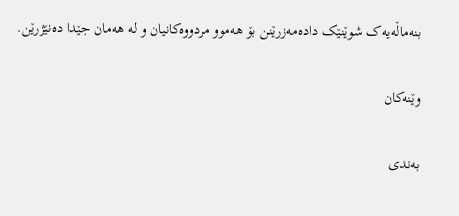بنەماڵەیەک شوێنێک دادەمەزرێنن بۆ هەموو مردووەکانیان و لە هەمان جێدا دەنێژرێن.

وێنەکان

بەندی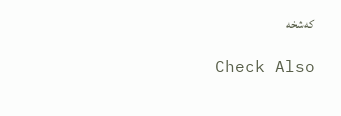کەشخە

Check Also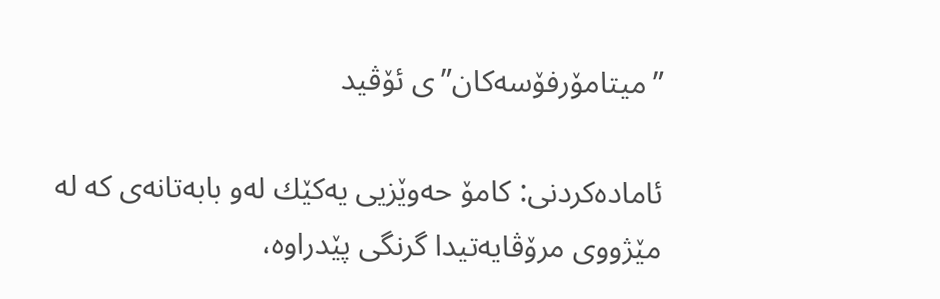”میتامۆرفۆسەکان”ی ئۆڤید

ئامادەکردنی: كامۆ حەوێزیی یەكێك لەو بابەتانەی كە لە مێژووی مرۆڤایەتیدا گرنگی پێدراوە،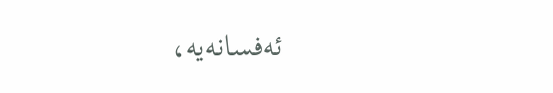ئەفسانەیە،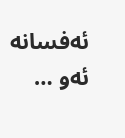ئەفسانە ئەو …